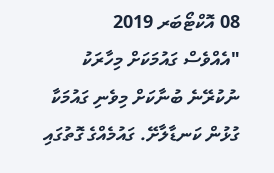08 އޮކްޓޯބަރ 2019
"އެއްވެސް ގައުމަކަށް މިހާރަކު ނުކުރޭނެ ބުނާކަށް މިވެނި ގައުމަކާ ގުޅުން ކަނޑާލާށޭ. ގައުމެއްގެ ގޮތުގައި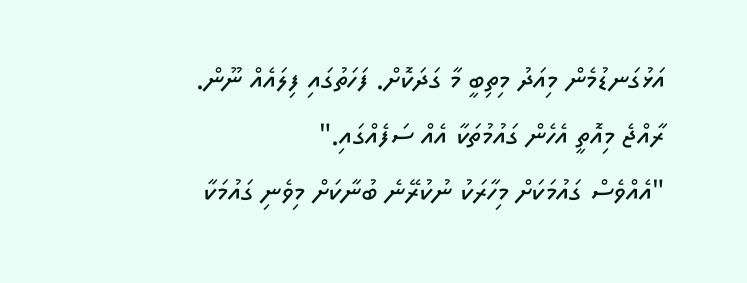އަޅުގަނޑުމެން މިއަދު މިތިބީ މާ ގަދަކޮށް. ފަހަތުގައި ފިލައެއް ނޫން. ރާއްޖެ މިއޮތީ އެހެން ގައުމުތަކާ އެއް ސަފެއްގައި."
"އެއްވެސް ގައުމަކަށް މިހާރަކު ނުކުރޭނެ ބުނާކަށް މިވެނި ގައުމަކާ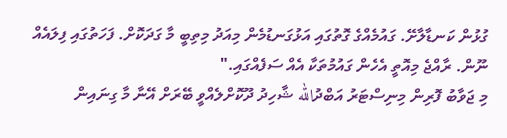ގުޅުން ކަނޑާލާށޭ. ގައުމެއްގެ ގޮތުގައި އަޅުގަނޑުމެން މިއަދު މިތިބީ މާ ގަދަކޮށް. ފަހަތުގައި ފިލައެއް ނޫން. ރާއްޖެ މިއޮތީ އެހެން ގައުމުތަކާ އެއް ސަފެއްގައި."
މި ޖަވާބު ފޮރިން މިނިސްޓަރު އަބްދުالله ޝާހިދު ދޫކޮށްލެއްވީ ބޭރަށް އޭނާ މާ ގިނައިން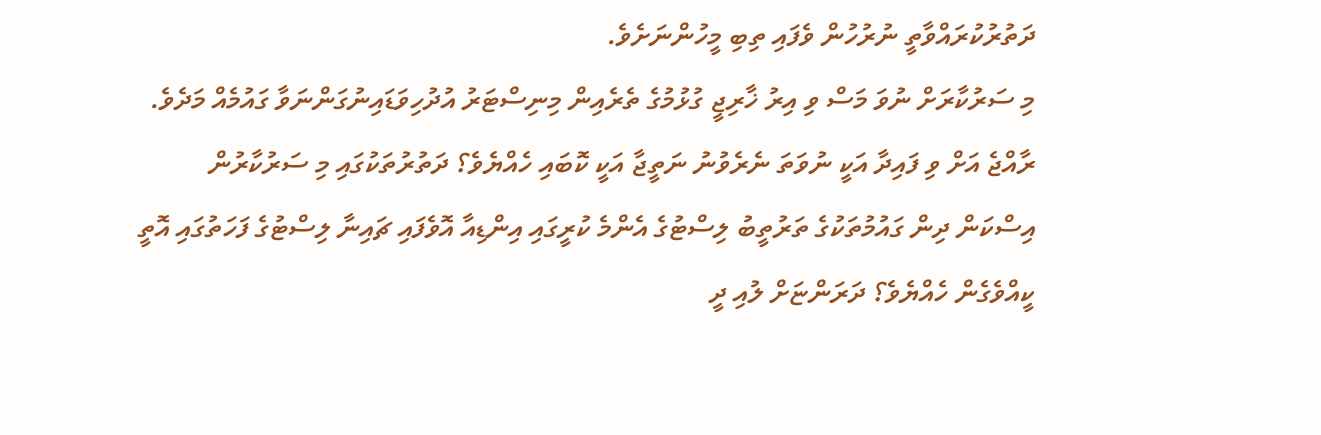ދަތުރުކުރައްވާތީ ނުރުހުން ވެފައި ތިބި މީހުންނަށެވެ.
މި ސަރުކާރަށް ނުވަ މަސް ވި އިރު ޚާރިޖީ ގުޅުމުގެ ތެރެއިން މިނިސްޓަރު އުދުހިވަޑައިނުގަންނަވާ ގައުމެއް މަދެވެ. ރާއްޖެ އަށް ވި ފައިދާ އަކީ ނުވަތަ ނެރެވުނު ނަތީޖާ އަކީ ކޮބައި ހެއްޔެވެ؟ ދަތުރުތަކުގައި މި ސަރުކާރުން އިސްކަން ދިން ގައުމުތަކުގެ ތަރުތީބު ލިސްޓުގެ އެންމެ ކުރީގައި އިންޑިއާ އޮވެފައި ޗައިނާ ލިސްޓުގެ ފަހަތުގައި އޮތީ ކީއްވެގެން ހެއްޔެވެ؟ ދަރަންޏަށް ލުއި ދީ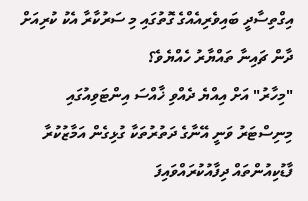އިގްތިސާދީ ބައިވެރިއެއްގެ ގޮތުގައި މި ސަރުކާރާ އެކު ކުރިއަށް ދާން ޗައިނާ ތައްޔާރު ހެއްޔެވެ؟
"މިހާރު" އަށް އިއްޔެ ދެއްވި ޚާއްސަ އިންޓަވިއުގައި މިނިސްޓަރު ވަނީ އޭނާގެ ދަތުރުތަކާ ގުޅިގެން އަމާޒުކުރާ ފާޑުކިއުންތައް ދިފާއުކުރައްވައިފަ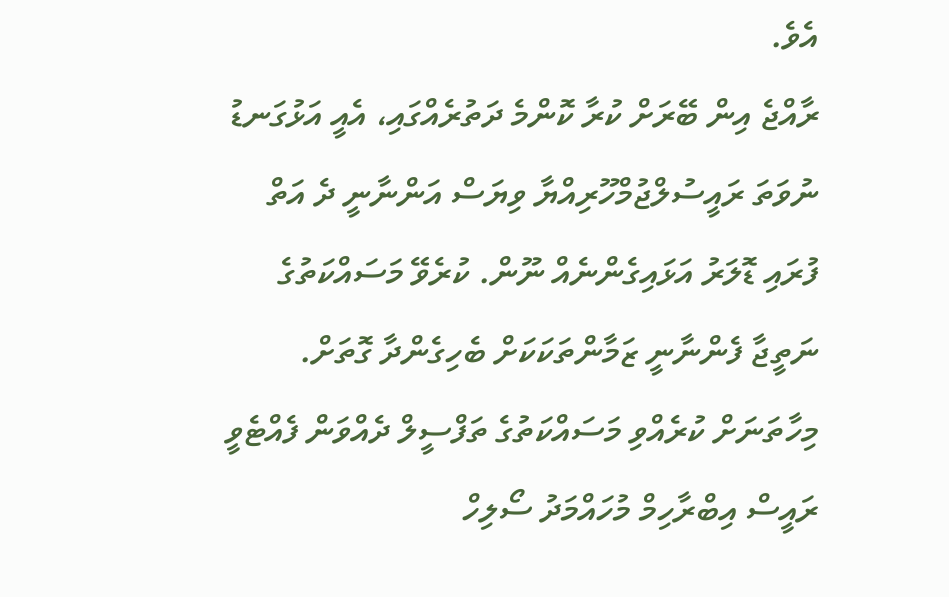އެވެ.
ރާއްޖެ އިން ބޭރަށް ކުރާ ކޮންމެ ދަތުރެއްގައި، އެއީ އަޅުގަނޑު ނުވަތަ ރައީސުލްޖުމްހޫރިއްޔާ ވިޔަސް އަންނާނީ ދެ އަތް ފުރައި ޑޮލަރު އަޅައިގެންނެއް ނޫން. ކުރެވޭ މަސައްކަތުގެ ނަތީޖާ ފެންނާނީ ޒަމާންތަކަކަށް ބެހިގެންދާ ގޮތަށް.
މިހާތަނަށް ކުރެއްވި މަސައްކަތުގެ ތަފްސީލް ދެއްވަން ފެއްޓެވީ ރައީސް އިބްރާހިމް މުހައްމަދު ސޯލިހް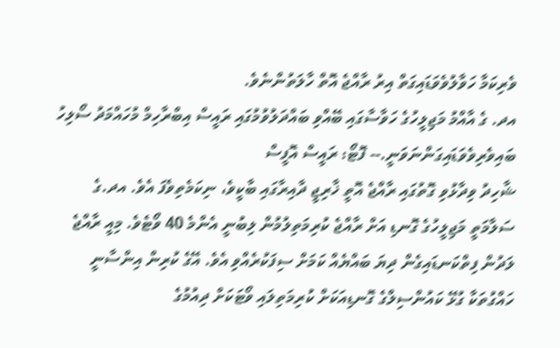ވެރިކަމާ ހަވާލުވެވަޑައިގަތް އިރު ރާއްޖެ އޮތް ހާލަތުންނެވެ.
އދ. ގެ އާއްމު މަޖިލީހުގެ ހަވާސާގައި ބޭއްވި ބައްދަލުވުމުގައި ރައީސް އިބްރާހިމް މުހައްމަދު ސޯލިހު ބައިވެރިވެވަޑައިގަންނަވަނީ.-- ފޮޓޯ: ރައީސް އޮފީސް
ޝާހިދު ވިދާޅުވި ގޮތުގައި ރާއްޖެ އޮތީ ޚާރިޖީ ދާއިރާގައި ބާކީވެ، ނިކަމެތިވެފަ އެވެ. އދ.ގެ ސަލާމަތީ މަޖިލީހުގެ ގޮނޑި އަށް ރާއްޖެ ކުރިމަތިލުމުން ލިބުނީ އެންމެ 40 ވޯޓެވެ. މިއީ ރާއްޖެ ލަދުން ފިތްކަނޑައިގެން ދިޔަ ބައްޔެއް ކަމަށް ސިފަކުރެއްވި އެވެ. އޭގެ ކުރިން އިންސާނީ ހައްގުތަކާ ގުޅޭ ކައުންސިލްގެ ގޮނޑިއަކަށް ކުރިމަތިލައި ވޯޓަކަށް ދިއުމުގެ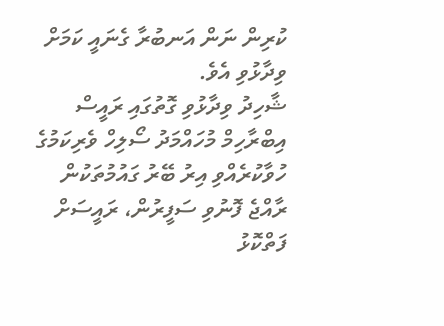ކުރިން ނަން އަނބުރާ ގެނައީ ކަމަށް ވިދާޅުވި އެވެ.
ޝާހިދު ވިދާޅުވި ގޮތުގައި ރައީސް އިބްރާހިމް މުހައްމަދު ސޯލިހް ވެރިކަމުގެ ހުވާކުރެއްވި އިރު ބޭރު ގައުމުތަކުން ރާއްޖެ ފޮނުވި ސަފީރުން، ރައީސަށް ފަތްކޮޅު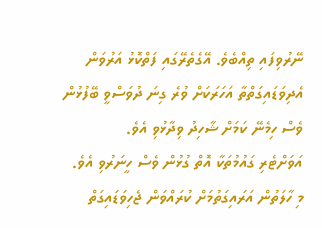ނޭރުވިފައި ތިއްބެވެ. އޭގެތެރޭގައި ފަތްކޮޅު އަރުވަން އެދިވަޑައިގަތްތާ އަހަރަކަށް ވުރެ ގިނަ ދުވަސްވީ ބޭފުޅުން ވެސް ހިމެނޭ ކަމަށް ޝާހިދު ވިދާޅުވި އެވެ.
އަވަށްޓެރި ގައުމުތަކާ އޮތް ގުޅުން ވެސް ހީނަރުވި އެވެ.
މި ހާލަތުން އަރައިގަތުމަށް ކުރައްވަން ޖެހިވަޑައިގަތް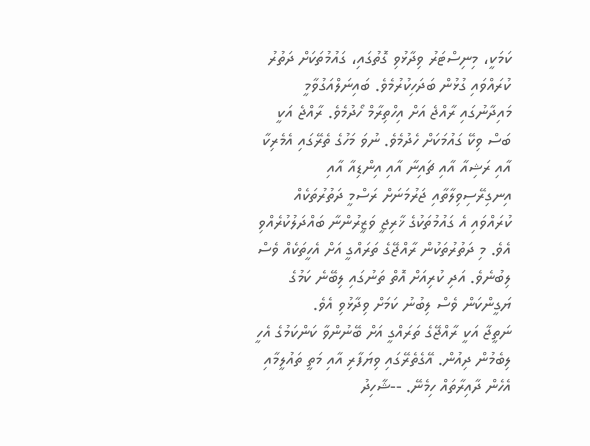ކަމަކީ، މިނިސްޓަރު ވިދާޅުވި ގޮތުގައި، ގައުމުތަކަށް ދަތުރު ކުރައްވައި ގުޅުން ބަދަހިކުރުމެވެ. ބައިނަލްއަގުވާމީ މައިދާނުގައި ރާއްޖެ އަށް އިހްތިރާމް ހޯދުމެވެ. ރާއްޖެ އަކީ ބަސް ވިކޭ ގައުމަކަށް ހެދުމެވެ. ނުވަ މަހުގެ ތެރޭގައި އެމެރިކާ އާއި ރަޝިއާ އާއި ޗައިނާ އާއި އިންޑިއާ އާއި އިނގިރޭސިވިލާތާއި ޖަރުމަނަށް ރަސްމީ ދަތުރުތަކެއް ކުރައްވައި އެ ގައުމުތަކުގެ ޚާރިޖީ ވަޒީރުންނާ ބައްދަލުކުރެއްވި އެވެ. މި ދަތުރުތަކުން ރާއްޖޭގެ ތަރައްގީ އަށް އެހީތަކެއް ވެސް ލިބުނެވެ. އަދި ކުރިއަށް އޮތް ތަނުގައި ލިބޭނެ ކަމުގެ ޔަގީންކަން ވެސް ލިބުނު ކަމަށް ވިދާޅުވި އެވެ.
ނަތީޖާ އަކީ ރާއްޖޭގެ ތަރައްގީ އަށް ބޭނުންވާ ކަންކަމުގެ އެހީ ލިބެމުން ދިއުން. އޭގެތެރޭގައި ވިޔަފާރި އާއި މަތީ ތައުލީމާއި އެހެން ދާއިރާތައް ހިމެނޭ. --ޝާހިދު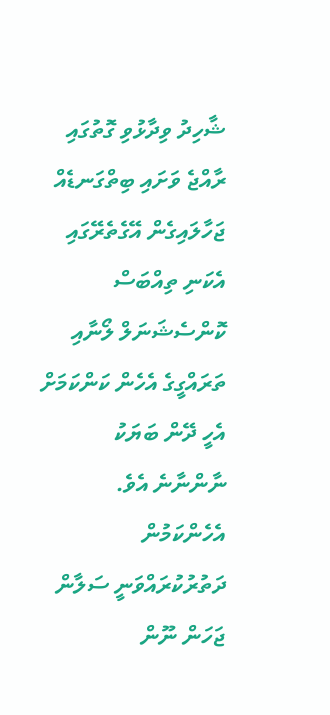ޝާހިދު ވިދާޅުވި ގޮތުގައި ރާއްޖެ ވަށައި ބިތްގަނޑެއް ޖަހާލައިގެން އޭގެތެރޭގައި އެކަނި ތިއްބަސް ކޮންސެޝަނަލް ލޯނާއި ތަރައްގީގެ އެހެން ކަންކަމަށް އެހީ ދޭން ބަޔަކު ނާންނާނެ އެވެ. އެހެންކަމުން ދަތުރުކުރައްވަނީ ސަލާން ޖަހަން ނޫން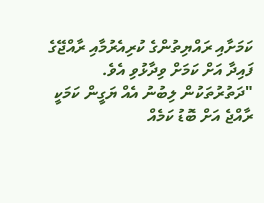ކަމަށާއި ރައްޔިތުންގެ ކުރިއެރުމާއި ރާއްޖޭގެ ފައިދާ އަށް ކަމަށް ވިދާޅުވި އެވެ.
"ދަތުރުތަކުން ލިބުނު އެއް ޔަގީން ކަމަކީ ރާއްޖެ އަށް ބޮޑު ކަމެއް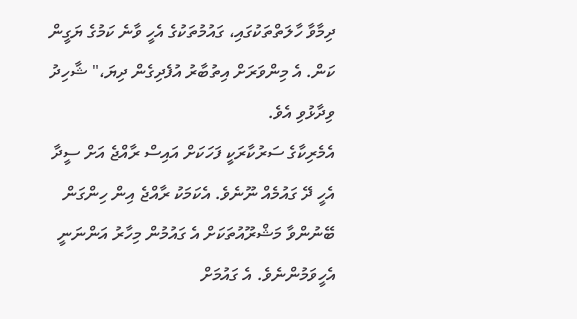ދިމާވާ ހާލަތްތަކުގައި، ގައުމުތަކުގެ އެހީ ވާނެ ކަމުގެ ޔަގީން ކަން. އެ މިންވަރަށް އިތުބާރު އުފެދިގެން ދިޔަ،" ޝާހިދު ވިދާޅުވި އެވެ.
އެމެރިކާގެ ސަރުކާރަކީ ފަހަކަށް އައިސް ރާއްޖެ އަށް ސީދާ އެހީ ދޭ ގައުމެއް ނޫނެވެ. އެކަމަކު ރާއްޖެ އިން ހިންގަން ބޭނުންވާ މަޝްރޫއުތަކަށް އެ ގައުމުން މިހާރު އަންނަނީ އެހީވަމުންނެވެ. އެ ގައުމަށް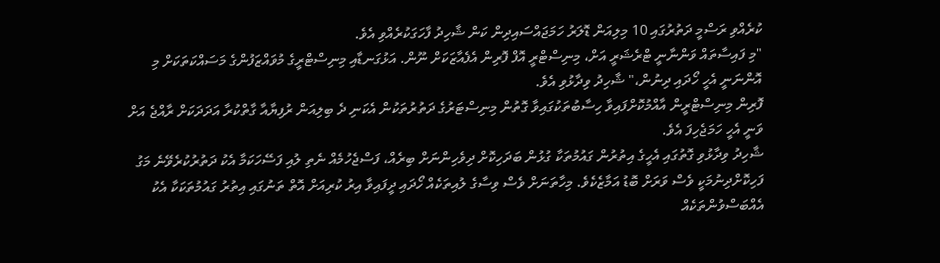ކުރެއްވި ރަސްމީ ދަތުރުގައި 10 މިލިއަން ޑޮލަރު ހަމަޖައްސައިދިން ކަން ޝާހިދު ފާހަގަކުރެއްވި އެވެ.
"މި ފައިސާތައް ވަންނާނީ ޓްރެޝަރީ އަށް، މިނިސްޓްރީ އޮފް ފޮރިން އެފެއާޒަކަށް ނޫން. އަޅުގަނޑާއި މިނިސްޓްރީގެ މުވައްޒަފުންގެ މަސައްކަތަކަށް މި އޮންނަނީ އެހީ ހޯދައި ދިނުން،" ޝާހިދު ވިދާޅުވި އެވެ.
ފޮރިން މިނިސްޓްރީން އާއްމުކޮށްފައިވާ ހިސާބުތަކުގައިވާ ގޮތުން މިނިސްޓަރުގެ ދަތުރުތަކުން އެކަނި ދެ ބިލިއަން ރުފިޔާއާ ގާތްކުރާ އަދަދަކަށް ރާއްޖެ އަށް ވަނީ އެހީ ހަމަޖެހިފަ އެވެ.
ޝާހިދު ވިދާޅުވި ގޮތުގައި އެހީގެ އިތުރުން ގައުމުތަކާ ގުޅުން ބަދަހިކޮށް ދިވެހިންނަށް ބިރެއް، ފަސްޖެހުމެއް ނެތި ލުއި ފަސޭހަކަމާ އެކު ދަތުރުކުރެވޭނެ މަގު ފަހިކޮށްދިނުމަކީ ވެސް ވަރަށް ބޮޑު އަމާޒެކެވެ. މިހާތަނަށް ވެސް ވިސާގެ ލުއިތަކެއް ހޯދައި ދީފައިވާ އިރު ކުރިއަށް އޮތް ތަނުގައި އިތުރު ގައުމުތަކަކާ އެކު އެއްބަސްވުންތަކެއް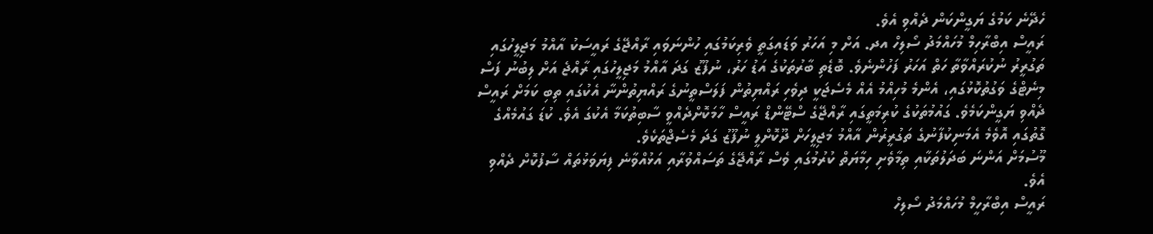ހެދޭނެ ކަމުގެ ޔަގީންކަން ދެއްވި އެވެ.
ރައީސް އިބްރާހިމް މުހައްމަދު ސޯލިހް އދ. އަށް މި އަހަރު ވަޑައިގަތީ ވެރިކަމުގައި ހުންނަވައި ރާއްޖޭގެ ރައީސަކު އާއްމު މަޖިލީހުގައި ތަގުރީރު ނުކުރައްވާތާ ހަތް އަހަރު ފަހުންނެވެ. ބޮޑެތި ބާރުތަކުގެ އަޑު ހަރު، ނުފޫޒު ގަދަ އާއްމު މަޖިލީހުގައި ރާއްޖެ އަށް ލިބުނު ފަސް މިނެޓްގެ ވަގުތުކޮޅުގައި، އެންމެ މުހިއްމު އެއް މެސެޖަކީ ދިވެހި ރައްޔިތުން ފަލަސްތީނުގެ ރައްޔިތުންނާ އެކުގައި ތިބި ކަމަށް ރައީސް ދެއްވި ޔަގީންކަމެވެ. ގައުމުތަކުގެ ކުރިމަތީގައި ރާއްޖޭގެ ސްޓޭންޑް ރައީސް ހާމަކޮށްދެއްވީ ސާބިތުކަމާ އެކުގަ އެވެ. ކުޑަ ގައުމެއްގެ ގޮތުގައި އޮވެމެ އެމަނިކުފާނުގެ ތަގުރީރުން އާއްމު މަޖިލީހަށް ދޫކޮށްލީ ނުފޫޒު ގަދަ މެސެޖްތަކެވެ.
މޫސުމަށް އަންނަ ބަދަލުތަކާއި ތިމާވެށި ހިމާޔަތް ކުރުމުގައި ވެސް ރާއްޖޭގެ ތަސައްވުރާއި އަޅުއްވާނެ ފިޔަވަޅުތައް ސާފުކޮށް ދެއްވި އެވެ.
ރައީސް އިބްރާހީމް މުހައްމަދު ސޯލިހް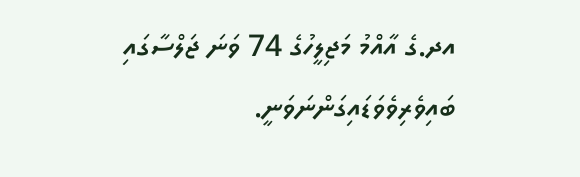އދ.ގެ އާއްމު މަޖިލީހުގެ 74 ވަނަ ޖަލްސާގައި ބައިވެރިވެވަޑައިގަންނަވަނީ.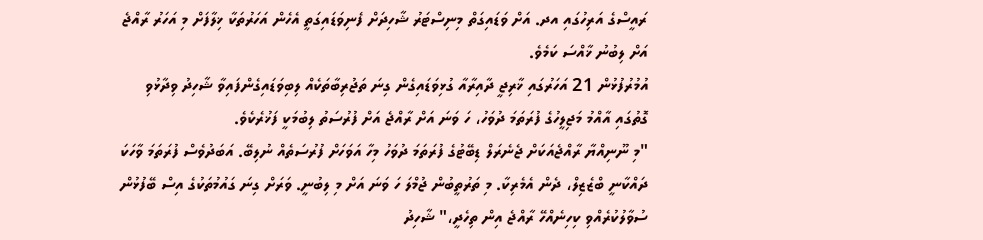ރައީސްގެ އަރިހުގައި އދ. އަށް ވަޑައިގަތް މިނިސްޓަރު ޝާހިދަށް ފެނިވަޑައިގަތީ އެހެން އަހަރުތަކާ ޚިލާފަށް މި އަހަރު ރާއްޖެ އަށް ލިބުނު ޚާއްސަ ކަމެވެ.
އުމުރުފުޅުން 21 އަހަރުގައި ޚާރިޖީ ދާއިރާއާ ގުޅިވަޑައިގެން ގިނަ ތަޖުރިބާތަކެއް ލިބިވަޑައިގެންފައިވާ ޝާހިދު ވިދާޅުވި ގޮތުގައި އާއްމު މަޖިލީހުގެ ފުރަތަމަ ދުވަހު، ހަ ވަނަ އަށް ރާއްޖެ އަށް ފުރުސަތު ލިބުމަކީ ފަޚުރެކެވެ.
"މި ނޫނިއްޔާ ރާއްޖެއަކަށް ޖެނެރަލް ޑިބޭޓުގެ ފުރަތަމަ ދުވަހު މިހާ އަވަހަށް ފުރުސަތެއް ނުލިބޭ. އަބަދުވެސް ފުރަތަމަ ވާހަކަ ދައްކާނީ ބްޒެޒިލް، ދެން އެމެރިކާ. މި ތަރުތީބުން ޖުމްލަ ހަ ވަނަ އަށް މި ލިބުނީ. ވަރަށް ގިނަ ގައުމުތަކުގެ އިސް ބޭފުޅުން ސުވާލުކުރެއްވި ކިހިނެއްހޭ ރާއްޖެ އިން ތިހެދީ،" ޝާހިދު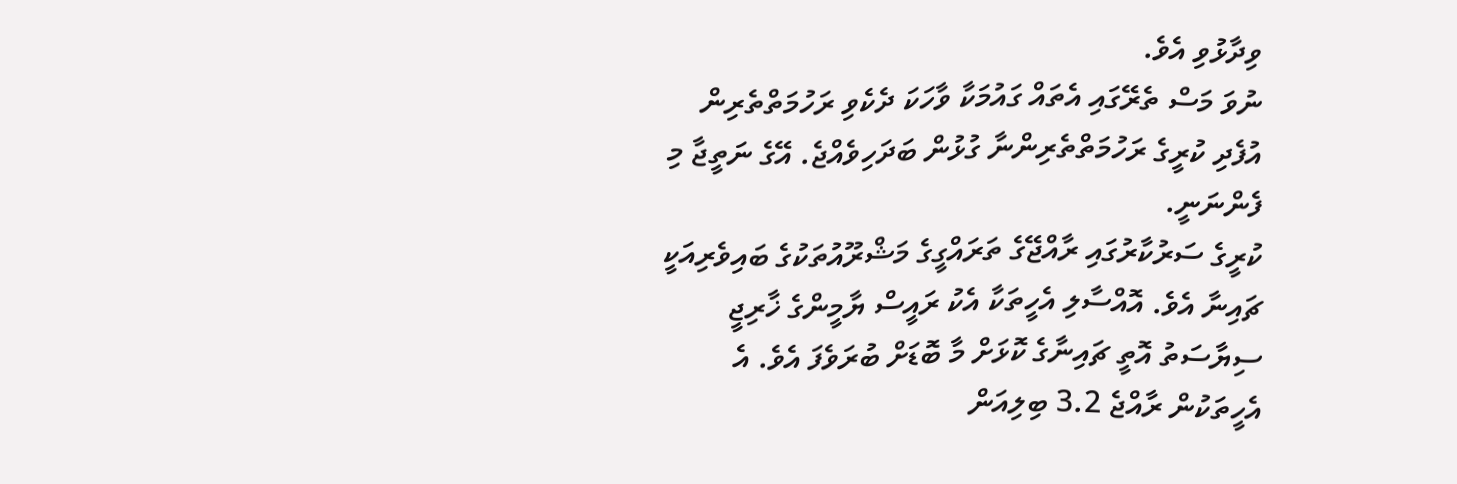ވިދާޅުވި އެވެ.
ނުވަ މަސް ތެރޭގައި އެތައް ގައުމަކާ ވާހަކަ ދެކެވި ރަހުމަތްތެރިން އުފެދި ކުރީގެ ރަހުމަތްތެރިންނާ ގުޅުން ބަދަހިވެއްޖެ. އޭގެ ނަތީޖާ މި ފެންނަނީ.
ކުރީގެ ސަރުކާރުގައި ރާއްޖޭގެ ތަރައްގީގެ މަޝްރޫއުތަކުގެ ބައިވެރިއަކީ ޗައިނާ އެވެ. އޮއްސާލި އެހީތަކާ އެކު ރައީސް ޔާމީންގެ ޚާރިޖީ ސިޔާސަތު އޮތީ ޗައިނާގެ ކޮޅަށް މާ ބޮޑަށް ބުރަވެފަ އެވެ. އެ އެހީތަކުން ރާއްޖެ 3.2 ބިލިއަން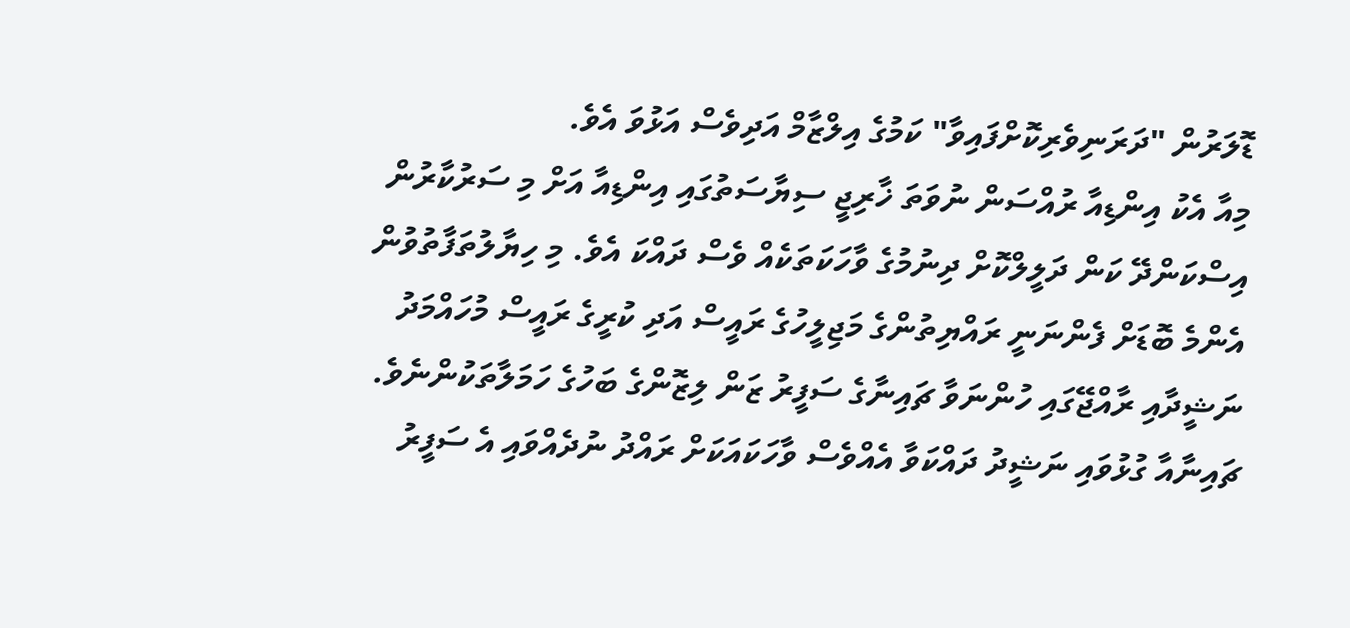ޑޮލަރުން "ދަރަނިވެރިކޮށްފައިވާ" ކަމުގެ އިލްޒާމް އަދިވެސް އަޅުވަ އެވެ.
މިއާ އެކު އިންޑިއާ ރުއްސަން ނުވަތަ ޚާރިޖީ ސިޔާސަތުގައި އިންޑިއާ އަށް މި ސަރުކާރުން އިސްކަންދޭ ކަން ދަލީލްކޮށް ދިނުމުގެ ވާހަކަތަކެއް ވެސް ދައްކަ އެވެ. މި ހިޔާލުތަފާތުވުން އެންމެ ބޮޑަށް ފެންނަނީ ރައްޔިތުންގެ މަޖިލީހުގެ ރައީސް އަދި ކުރީގެ ރައީސް މުހައްމަދު ނަޝީދާއި ރާއްޖޭގައި ހުންނަވާ ޗައިނާގެ ސަފީރު ޒަން ލިޒޮންގެ ބަހުގެ ހަމަލާތަކުންނެވެ. ޗައިނާއާ ގުޅުވައި ނަޝީދު ދައްކަވާ އެއްވެސް ވާހަކައަކަށް ރައްދު ނުދެއްވައި އެ ސަފީރު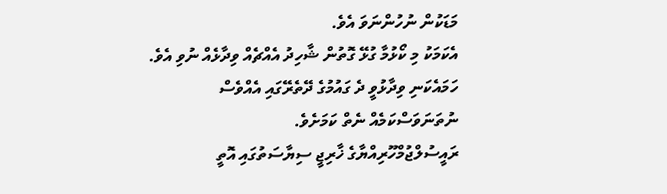މަޑަކުން ނުހުންނަވަ އެވެ.
އެކަމަކު މި ކޯޅުމާ ގުޅޭ ގޮތުން ޝާހިދު އެއްޗެއް ވިދާޅެއް ނުވި އެވެ. ހަމައެކަނި ވިދާޅުވީ ދެ ގައުމުގެ ދޭތެރޭގައި އެއްވެސް ނުތަނަވަސްކަމެއް ނެތް ކަމަށެވެ.
ރައީސުލްޖުމްހޫރިއްޔާގެ ޚާރިޖީ ސިޔާސަތުގައި އޮތީ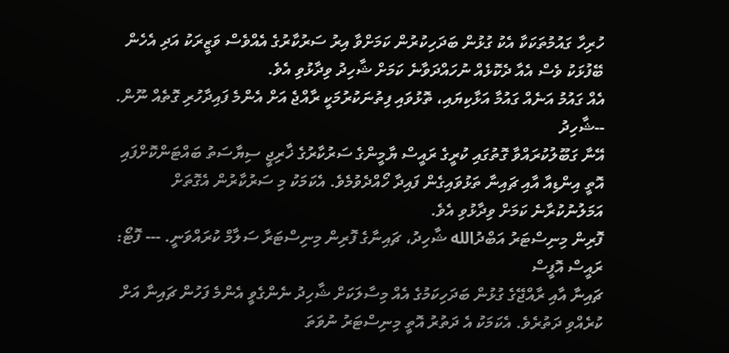ހުރިހާ ގައުމުތަކަކާ އެކު ގުޅުން ބަދަހިކުރުން ކަމަށްވާ އިރު ސަރުކާރުގެ އެއްވެސް ވަޒީރަކު އަދި އެހެން ބޭފުޅަކު ވެސް އެއާ ދެކޮޅެއް ނުހައްދަވާނެ ކަމަށް ޝާހިދު ވިދާޅުވި އެވެ.
އެއް ގައުމު އަނެއް ގައުމާ އަޅާކިޔައި، ތޮޅުވައި ފިތުނަކުރުމަކީ ރާއްޖެ އަށް އެންމެ ފައިދާހުރި ގޮތެއް ނޫން. --ޝާހިދު
އޭނާ ގަބޫލުކުރައްވާ ގޮތުގައި ކުރީގެ ރައީސް ޔާމީންގެ ސަރުކާރުގެ ޚާރިޖީ ސިޔާސަތު ބައްޓަންކޮށްފައި އޮތީ އިންޑިއާ އާއި ޗައިނާ ތަޅުވައިގެން ފައިދާ ހޯއްދެވުމެވެ. އެކަމަކު މި ސަރުކާރުން އެގޮތަށް އަމަލުނުކުރާނެ ކަމަށް ވިދާޅުވި އެވެ.
ފޮރިން މިނިސްޓަރު އަބްދުالله ޝާހިދު، ޗައިނާގެ ފޮރިން މިނިސްޓަރާ ސަލާމް ކުރައްވަނީ. --- ފޮޓޯ: ރައީސް އޮފީސް
ޗައިނާ އާއި ރާއްޖޭގެ ގުޅުން ބަދަހިކަމުގެ އެއް މިސާލަކަށް ޝާހިދު ނެންގެވީ އެންމެ ފަހުން ޗައިނާ އަށް ކުރެއްވި ދަތުރެވެ. އެކަމަކު އެ ދަތުރު އޮތީ މިނިސްޓަރު ނުވަތަ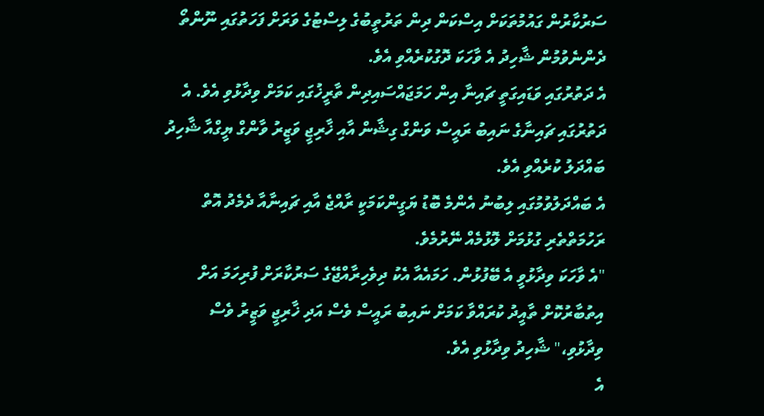ސަރުކާރުން ގައުމުތަކަށް އިސްކަން ދިން ތަރުތީބުގެ ލިސްޓުގެ ވަރަށް ފަހަތުގައި ނޫންތޯ ދެންނެވުމުން ޝާހިދު އެ ވާހަކަ ދޮގުކުރެއްވި އެވެ.
އެ ދަތުރުގައި ވަޑައިގަތީ ޗައިނާ އިން ހަމަޖައްސައިދިން ތާރީޚުގައި ކަމަށް ވިދާޅުވި އެވެ. އެ ދަތުރުގައި ޗައިނާގެ ނައިބު ރައީސް ވަންގް ގިޝާން އާއި ޚާރިޖީ ވަޒީރު ވާންގް ޔީގްއާ ޝާހިދު ބައްދަލު ކުރެއްވި އެވެ.
އެ ބައްދަލުވުމުގައި ލިބުނު އެންމެ ބޮޑު ޔަގީންކަމަކީ ރާއްޖެ އާއި ޗައިނާއާ ދެމެދު އޮތް ރަހުމަތްތެރި ގުޅުމަށް ލޮޅުމެއް ނޭރުމެވެ.
"އެ ވާހަކަ ވިދާޅުވީ އެ ބޭފުޅުން. ހަމައެއާ އެކު ދިވެހިރާއްޖޭގެ ސަރުކާރަށް ފުރިހަމަ އަށް އިތުބާރުކޮށް ތާއީދު ކުރައްވާ ކަމަށް ނައިބު ރައީސް ވެސް އަދި ޚާރިޖީ ވަޒީރު ވެސް ވިދާޅުވި،" ޝާހިދު ވިދާޅުވި އެވެ.
އެ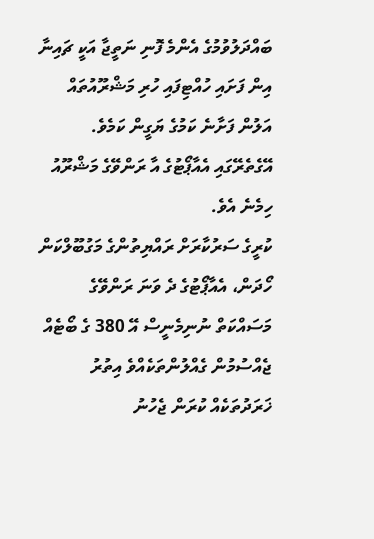ބައްދަލުވުމުގެ އެންމެ ފޮނި ނަތީޖާ އަކީ ޗައިނާ އިން ފަށައި ހުއްޓިފައި ހުރި މަޝްރޫއުތައް އަލުން ފަށާނެ ކަމުގެ ޔަގީން ކަމެވެ. އޭގެތެރޭގައި އެއާޕޯޓުގެ އާ ރަންވޭގެ މަޝްރޫއު ހިމެނެ އެވެ.
ކުރީގެ ސަރުކާރަށް ރައްޔިތުންގެ މަގުބޫލްކަން ހޯދަން، އެއާޕޯޓުގެ ދެ ވަނަ ރަންވޭގެ މަސައްކަތް ނުނިމެނީސް އޭ 380 ގެ ބޯޓެއް ޖެއްސުމުން ގެއްލުންތަކެއްވެ އިތުރު ޚަރަދުތަކެއް ކުރަން ޖެހުނު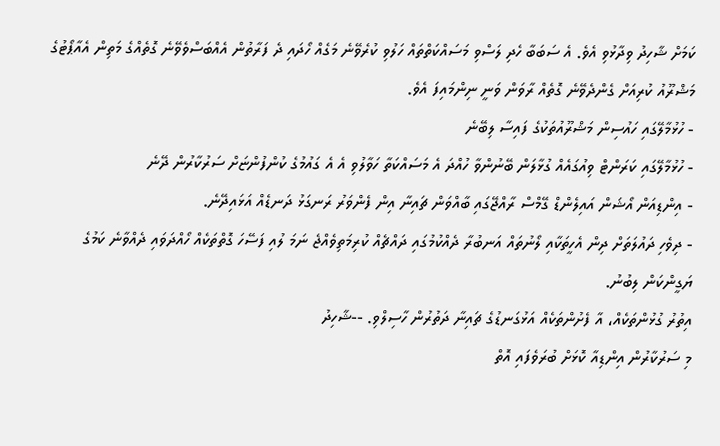ކަމަށް ޝާހިދު ވިދާޅުވި އެވެ. އެ ސަބަބާ ހެދި ލަސްވި މަސައްކަތްތައް ހަލުވި ކުރެވޭނެ މަގެއް ހޯދައި ދެ ފަރާތުން އެއްބަސްވެވޭނެ ގޮތެއްގެ މަތިން އެއާޕޯޓުގެ މަޝްރޫއު ކުރިއަށް ގެންދެވޭނެ ގޮތެއް ރާވަން ވަނީ ނިންމައިފަ އެވެ.
- ހުޅުމާލޭގައި ހައުސިން މަޝްރޫއުތަކުގެ ފައިސާ ލިބޭނެ
- ހުޅުމާލޭގައި ކަރަންޓް ވިއުގައެއް ގުޅާލަން ބޭނުންވާ ހުއްދަ އެ މަސައްކަތާ ހަވާލުވި އެ އެ ގައުމުގެ ކުންފުންޏަށް ސަރުކާރުން ދޭނެ
- އިންޑިއަން އޯޝަން އައިލެންޑް ގޭމްސް ރާއްޖޭގައި ބާއްވަން ޗައިނާ އިން ފެންވަރު ރަނގަޅު ދަނޑެއް އަޅައިދޭނެ.
- ދިވެހި ދައުލަތަށް ދިން އެހީތަކާއި ލޯނުތައް އަނބުރާ ދެއްކުމުގައި ދައްޗެއް ކުރިމަތިވެއްޖެ ނަމަ ލުއި ފަސޭހަ ގޮތްތަކެއް ހޯއްދަވައި ދެއްވާނެ ކަމުގެ ޔަގީންކަން ލިބުނު.
އިތުރު ގުޅުންތަކެއް، އާ ފެށުންތަކެއް އަޅުގަނޑުގެ ޗައިނާ ދަތުރުން ހާސިލްވި. --ޝާހިދު
މި ސަރުކާރުން އިންޑިއާ ކޮޅަށް ބުރަވެފައި އޮތް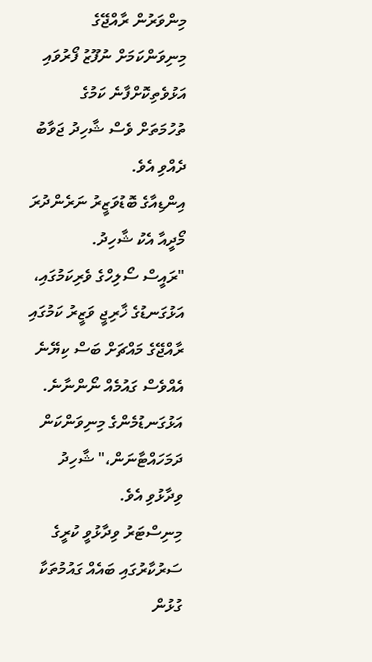މިންވަރުން ރާއްޖޭގެ މިނިވަންކަމަށް ނުފޫޒު ފޯރުވައި އަޅުވެތިކޮށްފާނެ ކަމުގެ ތުހުމަތަށް ވެސް ޝާހިދު ޖަވާބު ދެއްވި އެވެ.
އިންޑިއާގެ ބޮޑުވަޒީރު ނަރެންދުރަ މޯދީއާ އެކު ޝާހިދު.
"ރައީސް ސޯލިހްގެ ވެރިކަމުގައި، އަޅުގަނޑުގެ ޚާރިޖީ ވަޒީރު ކަމުގައި ރާއްޖޭގެ މައްޗަށް ބަސް ކިޔޭނެ އެއްވެސް ގައުމެއް ނޯންނާނެ. އަޅުގަނޑުމެންގެ މިނިވަންކަން ދަމަހައްޓާނަން،" ޝާހިދު ވިދާޅުވި އެވެ.
މިނިސްޓަރު ވިދާޅުވީ ކުރީގެ ސަރުކާރުގައި ބައެއް ގައުމުތަކާ ގުޅުން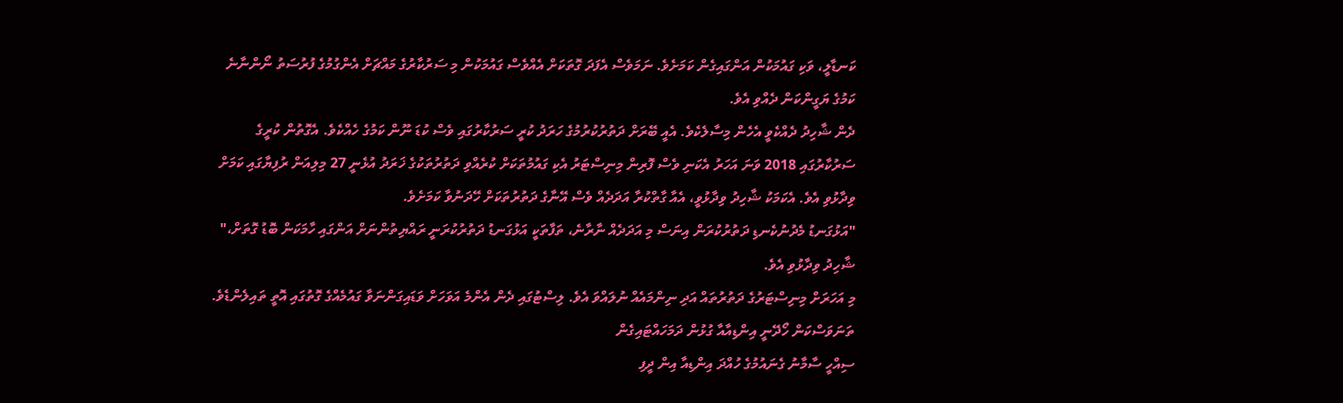ކަނޑާލީ، ވަކި ގައުމަކުން އަންގައިގެން ކަމަށެވެ. ނަމަވެސް އެފަދަ ގޮތަކަށް އެއްވެސް ގައުމަކުން މި ސަރުކާރުގެ މައްޗަށް އެންގުމުގެ ފުރުސަތު ނޯންނާނެ ކަމުގެ ޔަގީންކަން ދެއްވި އެވެ.
ދެން ޝާހިދު ދެއްކެވީ އެހެން މިސާލެކެވެ. އެއީ ބޭރަށް ދަތުރުކުރުމުގެ ހަރަދު ކުރީ ސަރުކާރުގައި ވެސް ކުޑަ ނޫން ކަމުގެ ހެއްކެވެ. އެގޮތުން ކުރީގެ ސަރުކާރުގައި 2018 ވަނަ އަހަރު އެކަނި ވެސް ފޮރިން މިނިސްޓަރު އެކި ގައުމުތަކަށް ކުރެއްވި ދަތުރުތަކުގެ ޚަރަދު އުޅެނީ 27 މިލިއަން ރުފިޔާގައި ކަމަށް ވިދާޅުވި އެވެ. އެކަމަކު ޝާހިދު ވިދާޅުވީ، އެއާ ގާތްކުރާ އަދަދެއް ވެސް އޭނާގެ ދަތުރުތަކަށް ހޭދަނުވާ ކަމަށެވެ.
"އަޅުގަނޑު މެދުނުކެނޑި ދަތުރުކުރަން އިނަސް މި އަދަދެއް ނާރާނެ، ތަފާތަކީ އަޅުގަނޑު ދަތުރުކުރަނީ ރައްޔިތުންނަށް އަންގައި ހާމަކަން ބޮޑު ގޮތަށް،" ޝާހިދު ވިދާޅުވި އެވެ.
މި އަހަރަށް މިނިސްޓަރުގެ ދަތުރުތައް އަދި ނިންމައެއް ނުލައްވަ އެވެ. ލިސްޓުގައި ދެން އެންމެ އަވަހަށް ވަޑައިގަންނަވާ ގައުމެއްގެ ގޮތުގައި އޮތީ ތައިލެންޑެވެ.
ތަނަވަސްކަން ހޯދޭނީ އިންޑިއާއާ ގުޅުން ދަމަހައްޓައިގެން
ސިއްހީ ސާމާނު ގެނައުމުގެ ހުއްދަ އިންޑިއާ އިން ދީފި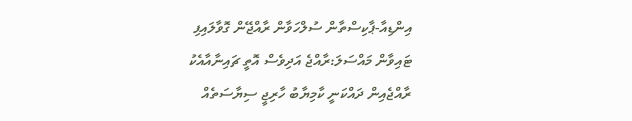އިންޑިއާ-ޕާކިސްތާން ސުލްހަވާން ރާއްޖޭން ގޮވާލައިފި
ޓައިވާން މައްސަލަ:ރާއްޖެ އަދިވެސް އޮތީ ޗައިނާއާއެކު
ރާއްޖެއިން ދައްކަނީ ކާމިޔާބު ހާރިޖީ ސިޔާސަތެއް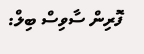ފޮރިން ސާވިސް ބިލް: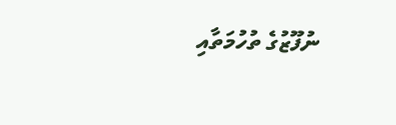ނުފޫޒުގެ ތުހުމަތާއި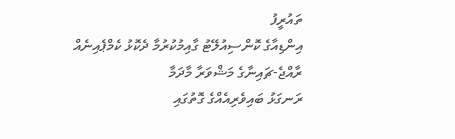ތައުރީފު
އިންޑިއާގެ ކޮންސިއުލޭޓު ގާއިމުކުރުމާ ދެކޮޅު ކެމްޕެއިނެއް
ރާއްޖެ-ޗައިނާގެ މަޝްވަރާ މާދަމާ
ރަނގަޅު ބައިވެރިއެއްގެ ގޮތުގައި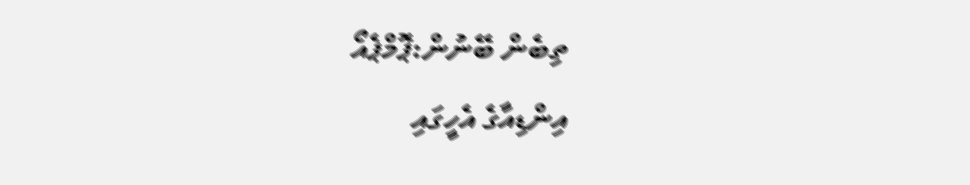ތިބެން ބޭނުން:ޕޮމްޕެއޯ
އިންޑިއާގެ އެހީގައި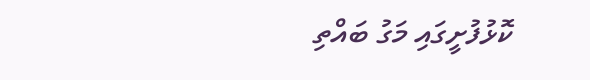ކޮޅުފުށީގައި މަގު ބައްތި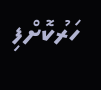ހަރުކޮށްފި